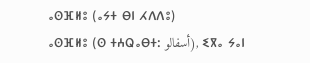ⴰⵙⴼⵍⵓ (ⴰⵢⵜ ⴱⵏ ⵃⴷⴷⵓ)
ⴰⵙⴼⵍⵓ (ⵙ ⵜⵄⵕⴰⴱⵜ: أسفالو), ⵉⴳⴰ ⵢⴰⵏ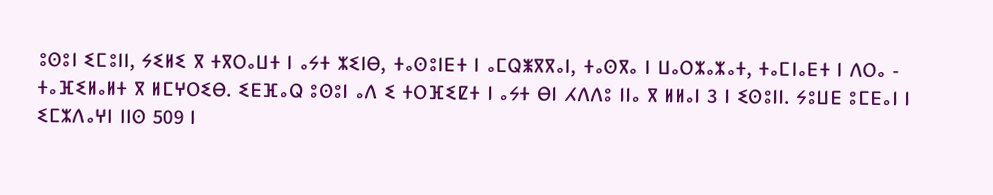ⵓⵙⵓⵏ ⵉⵎⵓⵏⵏ, ⵢⵉⵍⵉ ⴳ ⵜⴳⵔⴰⵡⵜ ⵏ ⴰⵢⵜ ⵣⵉⵏⴱ, ⵜⴰⵙⵓⵏⴹⵜ ⵏ ⴰⵎⵕⵥⴳⴳⴰⵏ, ⵜⴰⵙⴳⴰ ⵏ ⵡⴰⵔⵣⴰⵣⴰⵜ, ⵜⴰⵎⵏⴰⴹⵜ ⵏ ⴷⵔⴰ - ⵜⴰⴼⵉⵍⴰⵍⵜ ⴳ ⵍⵎⵖⵔⵉⴱ. ⵉⴹⴼⴰⵕ ⵓⵙⵓⵏ ⴰⴷ ⵉ ⵜⵔⴼⵉⵇⵜ ⵏ ⴰⵢⵜ ⴱⵏ ⵃⴷⴷⵓ ⵏⵏⴰ ⴳ ⵍⵍⴰⵏ 3 ⵏ ⵉⵙⵓⵏⵏ. ⵢⵓⵡⴹ ⵓⵎⴹⴰⵏ ⵏ ⵉⵎⵣⴷⴰⵖⵏ ⵏⵏⵙ 509 ⵏ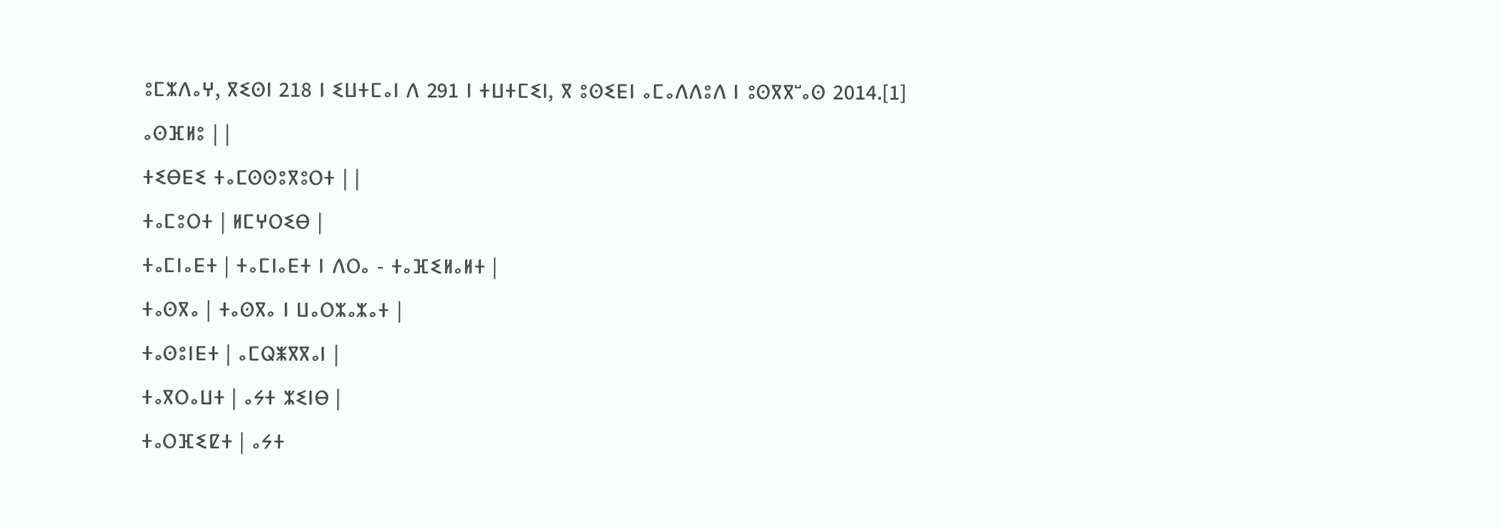ⵓⵎⵣⴷⴰⵖ, ⴳⵉⵙⵏ 218 ⵏ ⵉⵡⵜⵎⴰⵏ ⴷ 291 ⵏ ⵜⵡⵜⵎⵉⵏ, ⴳ ⵓⵙⵉⴹⵏ ⴰⵎⴰⴷⴷⵓⴷ ⵏ ⵓⵙⴳⴳⵯⴰⵙ 2014.[1]
ⴰⵙⴼⵍⵓ | |
ⵜⵉⴱⴹⵉ ⵜⴰⵎⵙⵙⵓⴳⵓⵔⵜ | |
ⵜⴰⵎⵓⵔⵜ | ⵍⵎⵖⵔⵉⴱ |
ⵜⴰⵎⵏⴰⴹⵜ | ⵜⴰⵎⵏⴰⴹⵜ ⵏ ⴷⵔⴰ - ⵜⴰⴼⵉⵍⴰⵍⵜ |
ⵜⴰⵙⴳⴰ | ⵜⴰⵙⴳⴰ ⵏ ⵡⴰⵔⵣⴰⵣⴰⵜ |
ⵜⴰⵙⵓⵏⴹⵜ | ⴰⵎⵕⵥⴳⴳⴰⵏ |
ⵜⴰⴳⵔⴰⵡⵜ | ⴰⵢⵜ ⵣⵉⵏⴱ |
ⵜⴰⵔⴼⵉⵇⵜ | ⴰⵢⵜ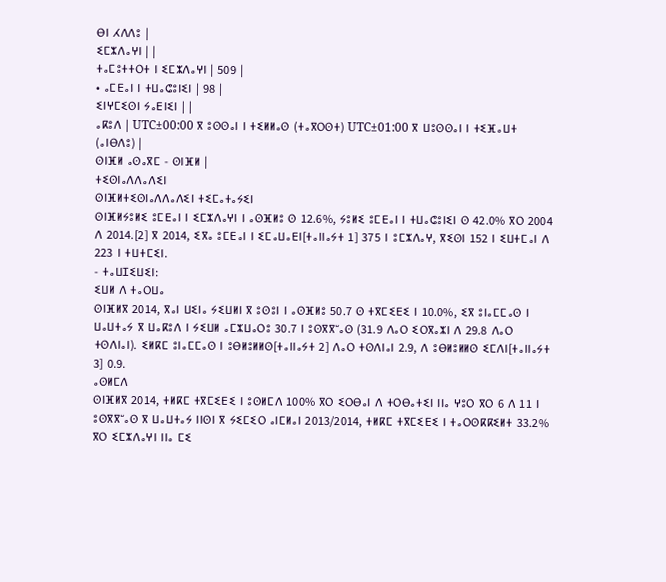ⴱⵏ ⵃⴷⴷⵓ |
ⵉⵎⵣⴷⴰⵖⵏ | |
ⵜⴰⵎⵓⵜⵜⵔⵜ ⵏ ⵉⵎⵣⴷⴰⵖⵏ | 509 |
• ⴰⵎⴹⴰⵏ ⵏ ⵜⵡⴰⵛⵓⵏⵉⵏ | 98 |
ⵉⵏⵖⵎⵉⵙⵏ ⵢⴰⴹⵏⵉⵏ | |
ⴰⴽⵓⴷ | UTC±00:00 ⴳ ⵓⵙⵙⴰⵏ ⵏ ⵜⵉⵍⵍⴰⵙ (ⵜⴰⴳⵔⵙⵜ) UTC±01:00 ⴳ ⵡⵓⵙⵙⴰⵏ ⵏ ⵜⵉⴼⴰⵡⵜ (ⴰⵏⴱⴷⵓ) |
ⵙⵏⴼⵍ ⴰⵙⴰⴳⵎ - ⵙⵏⴼⵍ |
ⵜⵉⵙⵏⴰⴷⴷⴰⴷⵉⵏ
ⵙⵏⴼⵍⵜⵉⵙⵏⴰⴷⴷⴰⴷⵉⵏ ⵜⵉⵎⴰⵜⴰⵢⵉⵏ
ⵙⵏⴼⵍⵢⵓⵍⵉ ⵓⵎⴹⴰⵏ ⵏ ⵉⵎⵣⴷⴰⵖⵏ ⵏ ⴰⵙⴼⵍⵓ ⵙ 12.6%, ⵢⵓⵍⵉ ⵓⵎⴹⴰⵏ ⵏ ⵜⵡⴰⵛⵓⵏⵉⵏ ⵙ 42.0% ⴳⵔ 2004 ⴷ 2014.[2] ⴳ 2014, ⵉⴳⴰ ⵓⵎⴹⴰⵏ ⵏ ⵉⵎⴰⵡⴰⴹⵏ[ⵜⴰⵏⵏⴰⵢⵜ 1] 375 ⵏ ⵓⵎⵣⴷⴰⵖ, ⴳⵉⵙⵏ 152 ⵏ ⵉⵡⵜⵎⴰⵏ ⴷ 223 ⵏ ⵜⵡⵜⵎⵉⵏ.
- ⵜⴰⵡⵊⵉⵡⵉⵏ:
ⵉⵡⵍ ⴷ ⵜⴰⵔⵡⴰ
ⵙⵏⴼⵍⴳ 2014, ⴳⴰⵏ ⵡⵉⵏⴰ ⵢⵉⵡⵍⵏ ⴳ ⵓⵙⵓⵏ ⵏ ⴰⵙⴼⵍⵓ 50.7 ⵙ ⵜⴳⵎⵉⴹⵉ ⵏ 10.0%, ⵉⴳ ⵓⵏⴰⵎⵎⴰⵙ ⵏ ⵡⴰⵡⵜⴰⵢ ⴳ ⵡⴰⴽⵓⴷ ⵏ ⵢⵉⵡⵍ ⴰⵎⵣⵡⴰⵔⵓ 30.7 ⵏ ⵓⵙⴳⴳⵯⴰⵙ (31.9 ⴷⴰⵔ ⵉⵔⴳⴰⵣⵏ ⴷ 29.8 ⴷⴰⵔ ⵜⵙⴷⵏⴰⵏ). ⵉⵍⴽⵎ ⵓⵏⴰⵎⵎⴰⵙ ⵏ ⵓⴱⵍⵓⵍⵍⵙ[ⵜⴰⵏⵏⴰⵢⵜ 2] ⴷⴰⵔ ⵜⵙⴷⵏⴰⵏ 2.9, ⴷ ⵓⴱⵍⵓⵍⵍⵙ ⵉⵎⴷⵏ[ⵜⴰⵏⵏⴰⵢⵜ 3] 0.9.
ⴰⵙⵍⵎⴷ
ⵙⵏⴼⵍⴳ 2014, ⵜⵍⴽⵎ ⵜⴳⵎⵉⴹⵉ ⵏ ⵓⵙⵍⵎⴷ 100% ⴳⵔ ⵉⵔⴱⴰⵏ ⴷ ⵜⵔⴱⴰⵜⵉⵏ ⵏⵏⴰ ⵖⵓⵔ ⴳⵔ 6 ⴷ 11 ⵏ ⵓⵙⴳⴳⵯⴰⵙ ⴳ ⵡⴰⵡⵜⴰⵢ ⵏⵏⵙⵏ ⴳ ⵢⵉⵎⵉⵔ ⴰⵏⵎⵍⴰⵏ 2013/2014, ⵜⵍⴽⵎ ⵜⴳⵎⵉⴹⵉ ⵏ ⵜⴰⵔⵙⴽⴽⵉⵍⵜ 33.2% ⴳⵔ ⵉⵎⵣⴷⴰⵖⵏ ⵏⵏⴰ ⵎⵉ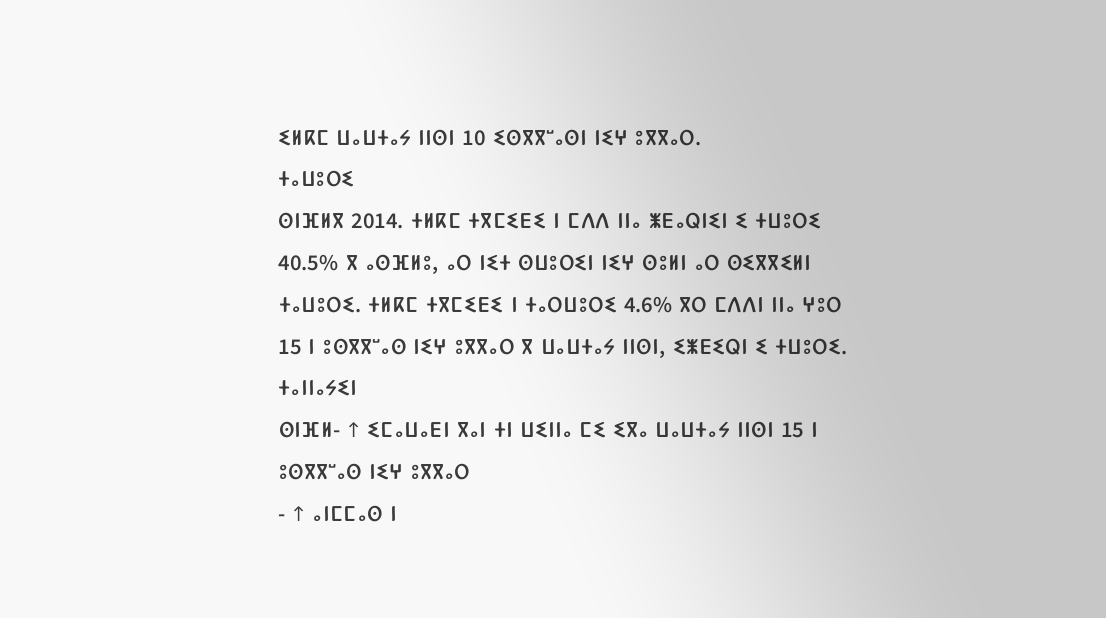ⵉⵍⴽⵎ ⵡⴰⵡⵜⴰⵢ ⵏⵏⵙⵏ 10 ⵉⵙⴳⴳⵯⴰⵙⵏ ⵏⵉⵖ ⵓⴳⴳⴰⵔ.
ⵜⴰⵡⵓⵔⵉ
ⵙⵏⴼⵍⴳ 2014. ⵜⵍⴽⵎ ⵜⴳⵎⵉⴹⵉ ⵏ ⵎⴷⴷ ⵏⵏⴰ ⵥⴹⴰⵕⵏⵉⵏ ⵉ ⵜⵡⵓⵔⵉ 40.5% ⴳ ⴰⵙⴼⵍⵓ, ⴰⵔ ⵏⵉⵜ ⵙⵡⵓⵔⵉⵏ ⵏⵉⵖ ⵙⵓⵍⵏ ⴰⵔ ⵙⵉⴳⴳⵉⵍⵏ ⵜⴰⵡⵓⵔⵉ. ⵜⵍⴽⵎ ⵜⴳⵎⵉⴹⵉ ⵏ ⵜⴰⵔⵡⵓⵔⵉ 4.6% ⴳⵔ ⵎⴷⴷⵏ ⵏⵏⴰ ⵖⵓⵔ 15 ⵏ ⵓⵙⴳⴳⵯⴰⵙ ⵏⵉⵖ ⵓⴳⴳⴰⵔ ⴳ ⵡⴰⵡⵜⴰⵢ ⵏⵏⵙⵏ, ⵉⵥⴹⵉⵕⵏ ⵉ ⵜⵡⵓⵔⵉ.
ⵜⴰⵏⵏⴰⵢⵉⵏ
ⵙⵏⴼⵍ- ↑ ⵉⵎⴰⵡⴰⴹⵏ ⴳⴰⵏ ⵜⵏ ⵡⵉⵏⵏⴰ ⵎⵉ ⵉⴳⴰ ⵡⴰⵡⵜⴰⵢ ⵏⵏⵙⵏ 15 ⵏ ⵓⵙⴳⴳⵯⴰⵙ ⵏⵉⵖ ⵓⴳⴳⴰⵔ
- ↑ ⴰⵏⵎⵎⴰⵙ ⵏ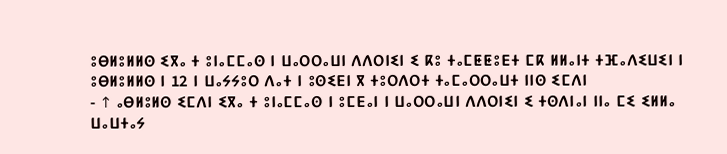ⵓⴱⵍⵓⵍⵍⵙ ⵉⴳⴰ ⵜ ⵓⵏⴰⵎⵎⴰⵙ ⵏ ⵡⴰⵔⵔⴰⵡⵏ ⴷⴷⵔⵏⵉⵏ ⵉ ⴽⵓ ⵜⴰⵎⵟⵟⵓⴹⵜ ⵎⴽ ⵍⵍⴰⵏⵜ ⵜⴼⴰⴷⵉⵡⵉⵏ ⵏ ⵓⴱⵍⵓⵍⵍⵙ ⵏ 12 ⵏ ⵡⴰⵢⵢⵓⵔ ⴷⴰⵜ ⵏ ⵓⵙⵉⴹⵏ ⴳ ⵜⵓⵔⴷⵔⵜ ⵜⴰⵎⴰⵔⵔⴰⵡⵜ ⵏⵏⵙ ⵉⵎⴷⵏ
- ↑ ⴰⴱⵍⵓⵍⵙ ⵉⵎⴷⵏ ⵉⴳⴰ ⵜ ⵓⵏⴰⵎⵎⴰⵙ ⵏ ⵓⵎⴹⴰⵏ ⵏ ⵡⴰⵔⵔⴰⵡⵏ ⴷⴷⵔⵏⵉⵏ ⵉ ⵜⵙⴷⵏⴰⵏ ⵏⵏⴰ ⵎⵉ ⵉⵍⵍⴰ ⵡⴰⵡⵜⴰⵢ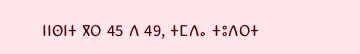ⵏⵏⵙⵏⵜ ⴳⵔ 45 ⴷ 49, ⵜⵎⴷⴰ ⵜⵓⴷⵔⵜ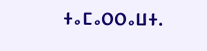ⵜⴰⵎⴰⵔⵔⴰⵡⵜ.